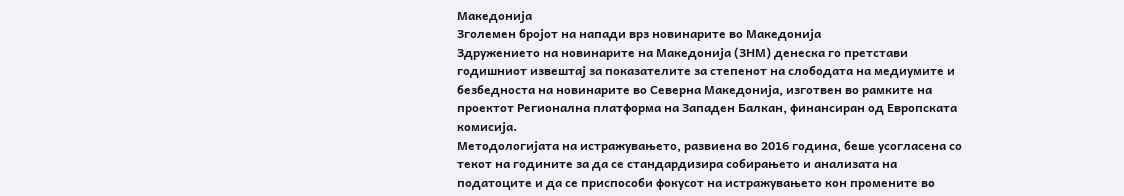Македонија
Зголемен бројот на напади врз новинарите во Македонија
Здружението на новинарите на Македонија (ЗНМ) денеска го претстави годишниот извештај за показателите за степенот на слободата на медиумите и безбедноста на новинарите во Северна Македонија, изготвен во рамките на проектот Регионална платформа на Западен Балкан, финансиран од Европската комисија.
Методологијата на истражувањето, развиена во 2016 година, беше усогласена со текот на годините за да се стандардизира собирањето и анализата на податоците и да се приспособи фокусот на истражувањето кон промените во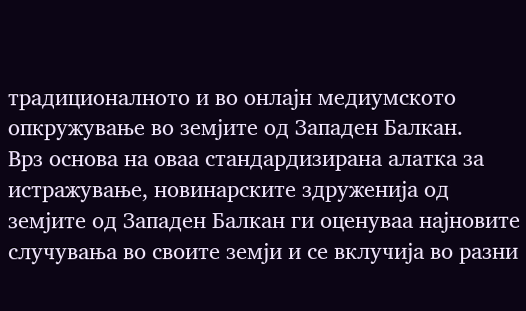традиционалното и во онлајн медиумското опкружување во земјите од Западен Балкан.
Врз основа на оваа стандардизирана алатка за истражување, новинарските здруженија од земјите од Западен Балкан ги оценуваа најновите случувања во своите земји и се вклучија во разни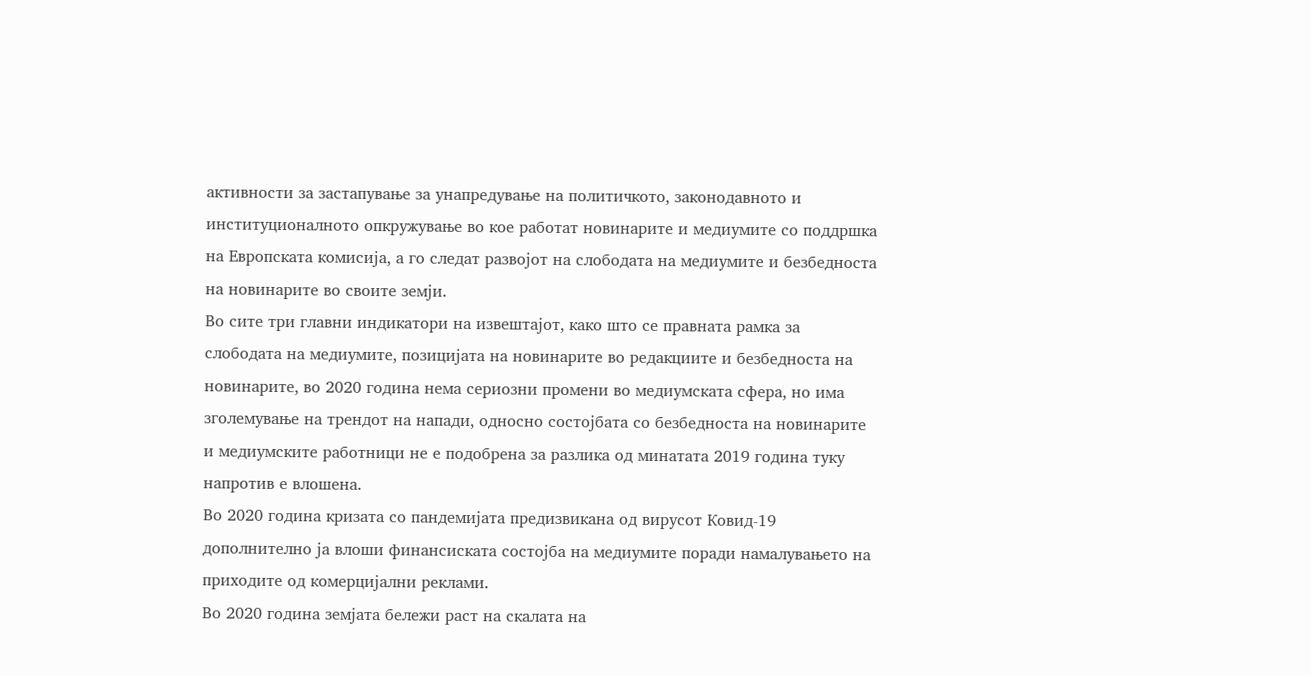активности за застапување за унапредување на политичкото, законодавното и институционалното опкружување во кое работат новинарите и медиумите со поддршка на Европската комисија, а го следат развојот на слободата на медиумите и безбедноста на новинарите во своите земји.
Во сите три главни индикатори на извештајот, како што се правната рамка за слободата на медиумите, позицијата на новинарите во редакциите и безбедноста на новинарите, во 2020 година нема сериозни промени во медиумската сфера, но има зголемување на трендот на напади, односно состојбата со безбедноста на новинарите и медиумските работници не е подобрена за разлика од минатата 2019 година туку напротив е влошена.
Во 2020 година кризата со пандемијата предизвикана од вирусот Ковид-19 дополнително ја влоши финансиската состојба на медиумите поради намалувањето на приходите од комерцијални реклами.
Во 2020 година земјата бележи раст на скалата на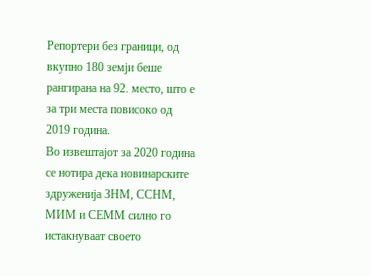Репортери без граници, од вкупно 180 земји беше рангирана на 92. место, што е за три места повисоко од 2019 година.
Во извештајот за 2020 година се нотира дека новинарските здруженија ЗНМ, ССНМ, МИМ и СЕММ силно го истакнуваат своето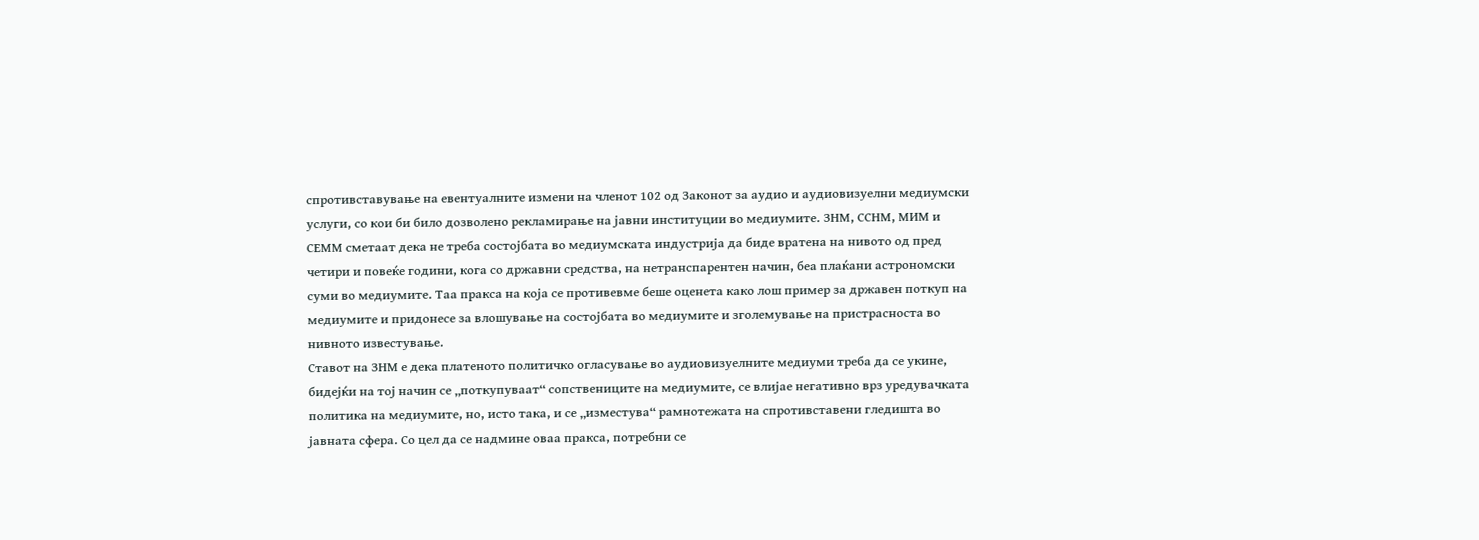спротивставување на евентуалните измени на членот 102 од Законот за аудио и аудиовизуелни медиумски услуги, со кои би било дозволено рекламирање на јавни институции во медиумите. ЗНМ, ССНМ, МИМ и СЕММ сметаат дека не треба состојбата во медиумската индустрија да биде вратена на нивото од пред четири и повеќе години, кога со државни средства, на нетранспарентен начин, беа плаќани астрономски суми во медиумите. Таа пракса на која се противевме беше оценета како лош пример за државен поткуп на медиумите и придонесе за влошување на состојбата во медиумите и зголемување на пристрасноста во нивното известување.
Ставот на ЗНМ е дека платеното политичко огласување во аудиовизуелните медиуми треба да се укине, бидејќи на тој начин се „поткупуваат“ сопствениците на медиумите, се влијае негативно врз уредувачката политика на медиумите, но, исто така, и се „изместува“ рамнотежата на спротивставени гледишта во јавната сфера. Со цел да се надмине оваа пракса, потребни се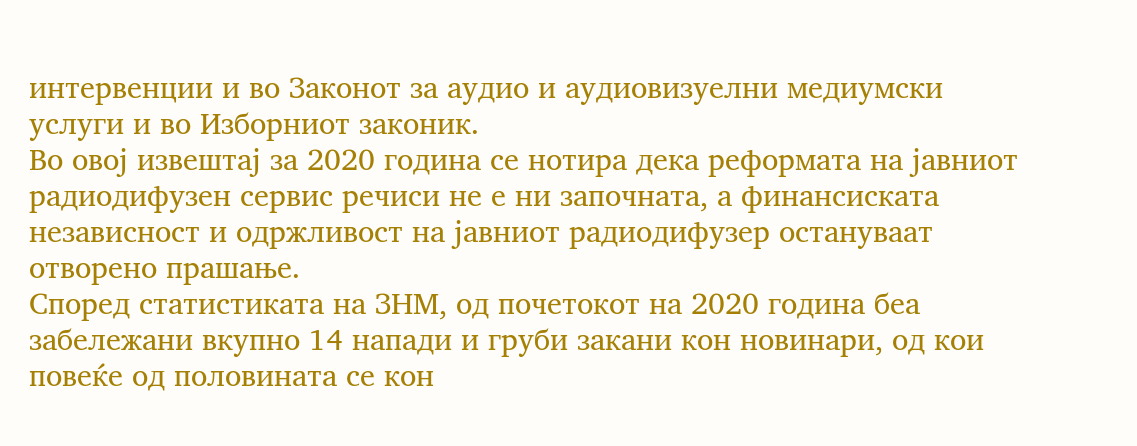интервенции и во Законот за аудио и аудиовизуелни медиумски услуги и во Изборниот законик.
Во овој извештај за 2020 година се нотира дека реформата на јавниот радиодифузен сервис речиси не е ни започната, а финансиската независност и одржливост на јавниот радиодифузер остануваат отворено прашање.
Според статистиката на ЗНМ, од почетокот на 2020 година беа забележани вкупно 14 напади и груби закани кон новинари, од кои повеќе од половината се кон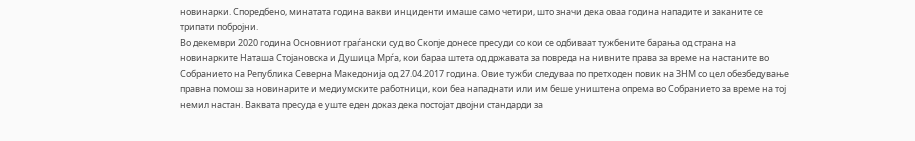новинарки. Споредбено, минатата година вакви инциденти имаше само четири, што значи дека оваа година нападите и заканите се трипати побројни.
Во декември 2020 година Основниот граѓански суд во Скопје донесе пресуди со кои се одбиваат тужбените барања од страна на новинарките Наташа Стојановска и Душица Мрѓа, кои бараа штета од државата за повреда на нивните права за време на настаните во Собранието на Република Северна Македонија од 27.04.2017 година. Овие тужби следуваа по претходен повик на ЗНМ со цел обезбедување правна помош за новинарите и медиумските работници, кои беа нападнати или им беше уништена опрема во Собранието за време на тој немил настан. Ваквата пресуда е уште еден доказ дека постојат двојни стандарди за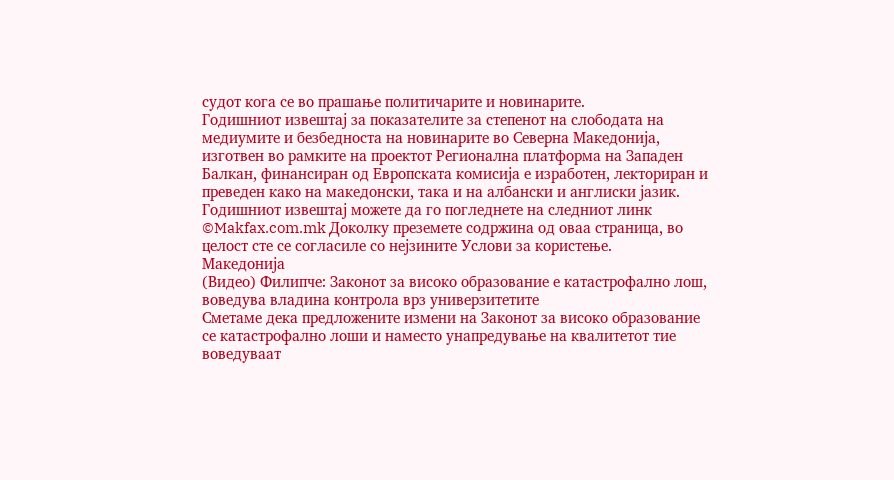судот кога се во прашање политичарите и новинарите.
Годишниот извештај за показателите за степенот на слободата на медиумите и безбедноста на новинарите во Северна Македонија, изготвен во рамките на проектот Регионална платформа на Западен Балкан, финансиран од Европската комисија е изработен, лекториран и преведен како на македонски, така и на албански и англиски јазик.
Годишниот извештај можете да го погледнете на следниот линк
©Makfax.com.mk Доколку преземете содржина од оваа страница, во целост сте се согласиле со нејзините Услови за користење.
Македонија
(Видео) Филипче: Законот за високо образование е катастрофално лош, воведува владина контрола врз универзитетите
Сметаме дека предложените измени на Законот за високо образование се катастрофално лоши и наместо унапредување на квалитетот тие воведуваат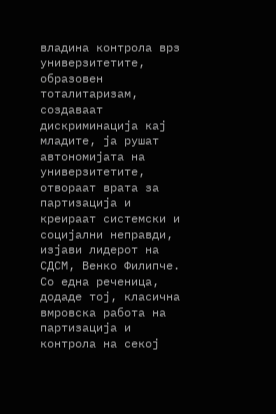владина контрола врз универзитетите, образовен тоталитаризам, создаваат дискриминација кај младите, ја рушат автономијата на универзитетите, отвораат врата за партизација и креираат системски и социјални неправди, изјави лидерот на СДСМ, Венко Филипче.
Со една реченица, додаде тој, класична вмровска работа на партизација и контрола на секој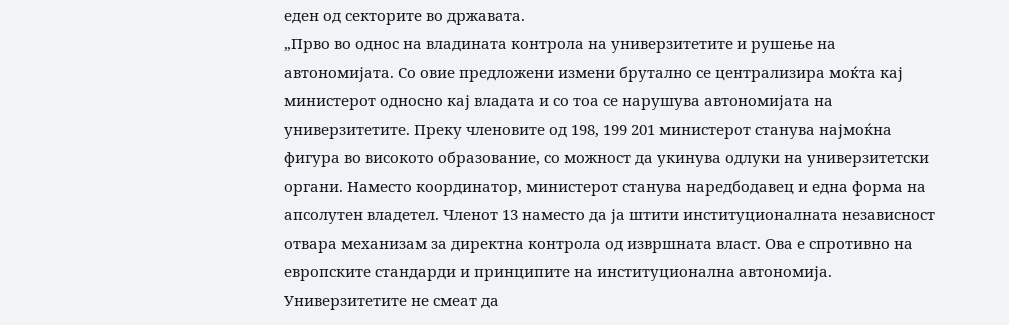еден од секторите во државата.
„Прво во однос на владината контрола на универзитетите и рушење на автономијата. Со овие предложени измени брутално се централизира моќта кај министерот односно кај владата и со тоа се нарушува автономијата на универзитетите. Преку членовите од 198, 199 201 министерот станува најмоќна фигура во високото образование, со можност да укинува одлуки на универзитетски органи. Наместо координатор, министерот станува наредбодавец и една форма на апсолутен владетел. Членот 13 наместо да ја штити институционалната независност отвара механизам за директна контрола од извршната власт. Ова е спротивно на европските стандарди и принципите на институционална автономија. Универзитетите не смеат да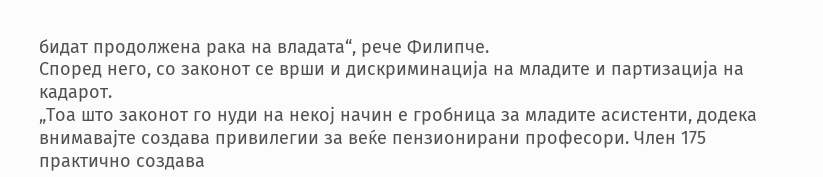бидат продолжена рака на владата“, рече Филипче.
Според него, со законот се врши и дискриминација на младите и партизација на кадарот.
„Тоа што законот го нуди на некој начин е гробница за младите асистенти, додека внимавајте создава привилегии за веќе пензионирани професори. Член 175 практично создава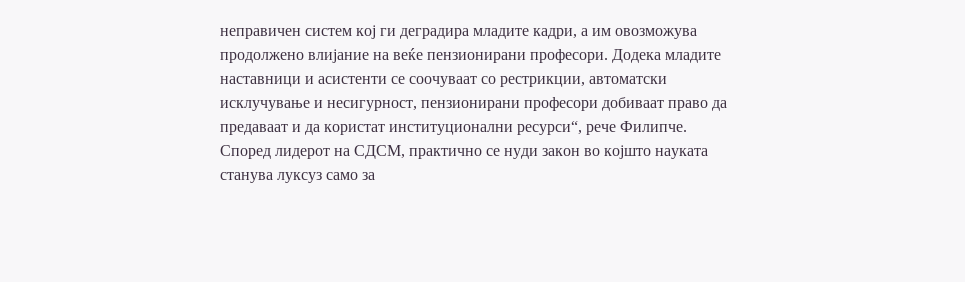неправичен систем кој ги деградира младите кадри, а им овозможува продолжено влијание на веќе пензионирани професори. Додека младите наставници и асистенти се соочуваат со рестрикции, автоматски исклучување и несигурност, пензионирани професори добиваат право да предаваат и да користат институционални ресурси“, рече Филипче.
Според лидерот на СДСМ, практично се нуди закон во којшто науката станува луксуз само за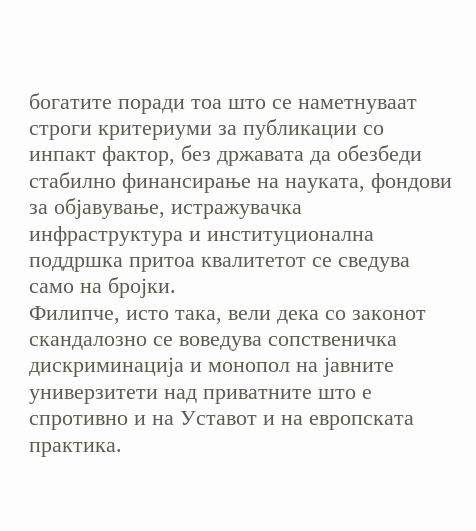богатите поради тоа што се наметнуваат строги критериуми за публикации со инпакт фактор, без државата да обезбеди стабилно финансирање на науката, фондови за објавување, истражувачка инфраструктура и институционална поддршка притоа квалитетот се сведува само на бројки.
Филипче, исто така, вели дека со законот скандалозно се воведува сопственичка дискриминација и монопол на јавните универзитети над приватните што е спротивно и на Уставот и на европската практика.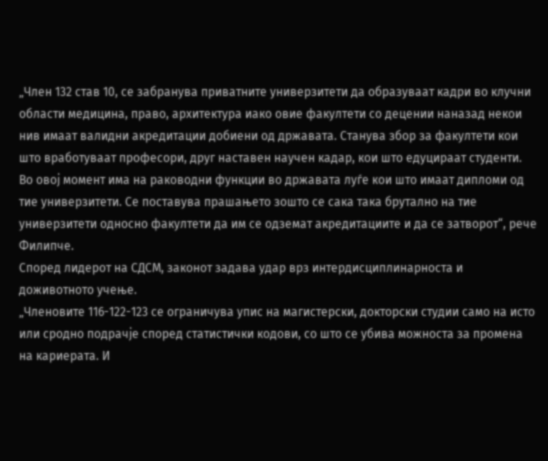„Член 132 став 10, се забранува приватните универзитети да образуваат кадри во клучни области медицина, право, архитектура иако овие факултети со децении наназад некои нив имаат валидни акредитации добиени од државата. Станува збор за факултети кои што вработуваат професори, друг наставен научен кадар, кои што едуцираат студенти. Во овој момент има на раководни функции во државата луѓе кои што имаат дипломи од тие универзитети. Се поставува прашањето зошто се сака така брутално на тие универзитети односно факултети да им се одземат акредитациите и да се затворот“, рече Филипче.
Според лидерот на СДСМ, законот задава удар врз интердисциплинарноста и доживотното учење.
„Членовите 116-122-123 се ограничува упис на магистерски, докторски студии само на исто или сродно подрачје според статистички кодови, со што се убива можноста за промена на кариерата. И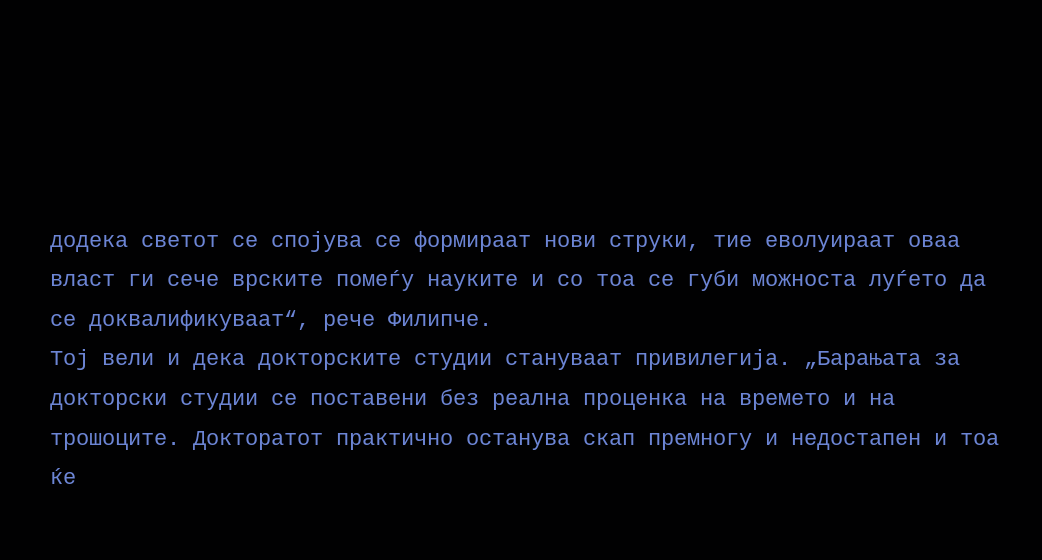додека светот се спојува се формираат нови струки, тие еволуираат оваа власт ги сече врските помеѓу науките и со тоа се губи можноста луѓето да се доквалификуваат“, рече Филипче.
Тој вели и дека докторските студии стануваат привилегија. „Барањата за докторски студии се поставени без реална проценка на времето и на трошоците. Докторатот практично останува скап премногу и недостапен и тоа ќе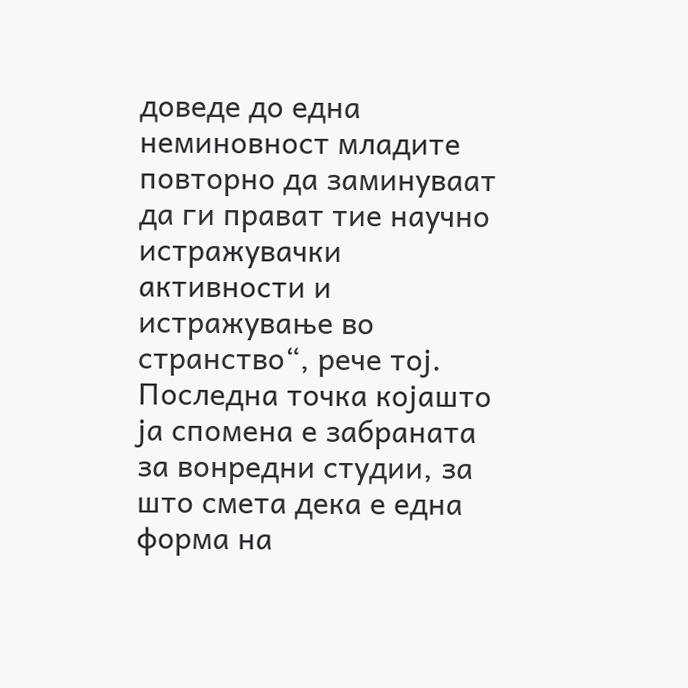доведе до една неминовност младите повторно да заминуваат да ги прават тие научно истражувачки активности и истражување во странство“, рече тој.
Последна точка којашто ја спомена е забраната за вонредни студии, за што смета дека е една форма на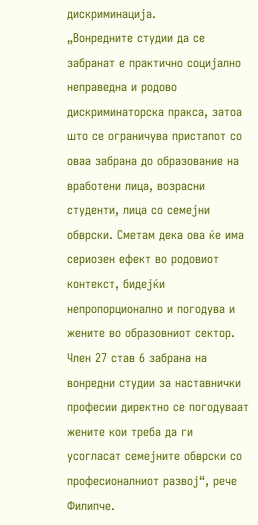дискриминација.
„Вонредните студии да се забранат е практично социјално неправедна и родово дискриминаторска пракса, затоа што се ограничува пристапот со оваа забрана до образование на вработени лица, возрасни студенти, лица со семејни обврски. Сметам дека ова ќе има сериозен ефект во родовиот контекст, бидејќи непропорционално и погодува и жените во образовниот сектор. Член 27 став 6 забрана на вонредни студии за наставнички професии директно се погодуваат жените кои треба да ги усогласат семејните обврски со професионалниот развој“, рече Филипче.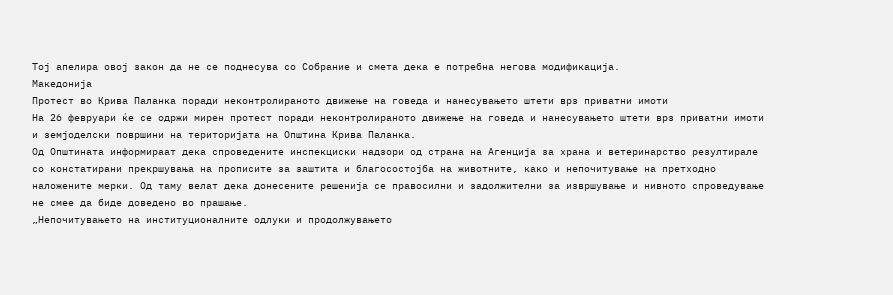Тој апелира овој закон да не се поднесува со Собрание и смета дека е потребна негова модификација.
Македонија
Протест во Крива Паланка поради неконтролираното движење на говеда и нанесувањето штети врз приватни имоти
На 26 февруари ќе се одржи мирен протест поради неконтролираното движење на говеда и нанесувањето штети врз приватни имоти и земјоделски површини на територијата на Општина Крива Паланка.
Од Општината информираат дека спроведените инспекциски надзори од страна на Агенција за храна и ветеринарство резултирале со констатирани прекршувања на прописите за заштита и благосостојба на животните, како и непочитување на претходно наложените мерки. Од таму велат дека донесените решенија се правосилни и задолжителни за извршување и нивното спроведување не смее да биде доведено во прашање.
„Непочитувањето на институционалните одлуки и продолжувањето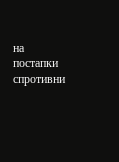на постапки спротивни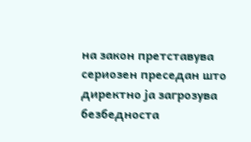на закон претставува сериозен преседан што директно ја загрозува безбедноста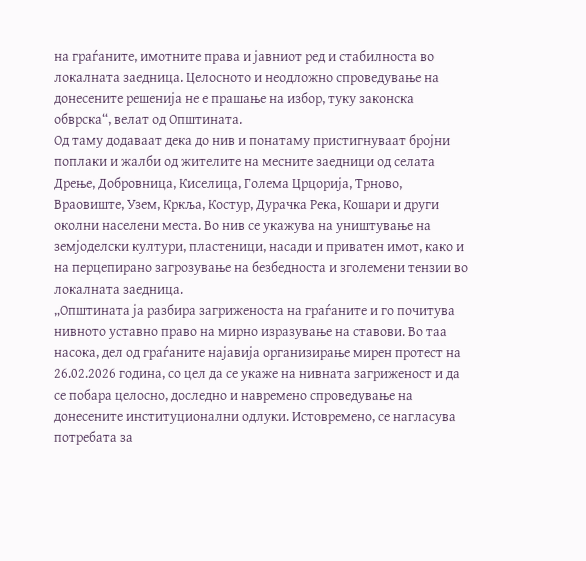на граѓаните, имотните права и јавниот ред и стабилноста во локалната заедница. Целосното и неодложно спроведување на донесените решенија не е прашање на избор, туку законска обврска“, велат од Општината.
Од таму додаваат дека до нив и понатаму пристигнуваат бројни поплаки и жалби од жителите на месните заедници од селата Дрење, Добровница, Киселица, Голема Црцорија, Трново, Враовиште, Узем, Кркља, Костур, Дурачка Река, Кошари и други околни населени места. Во нив се укажува на уништување на земјоделски култури, пластеници, насади и приватен имот, како и на перцепирано загрозување на безбедноста и зголемени тензии во локалната заедница.
„Општината ја разбира загриженоста на граѓаните и го почитува нивното уставно право на мирно изразување на ставови. Во таа насока, дел од граѓаните најавија организирање мирен протест на 26.02.2026 година, со цел да се укаже на нивната загриженост и да се побара целосно, доследно и навремено спроведување на донесените институционални одлуки. Истовремено, се нагласува потребата за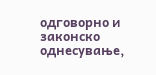одговорно и законско однесување,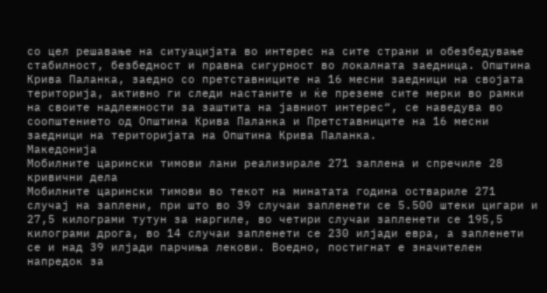со цел решавање на ситуацијата во интерес на сите страни и обезбедување стабилност, безбедност и правна сигурност во локалната заедница. Општина Крива Паланка, заедно со претставниците на 16 месни заедници на својата територија, активно ги следи настаните и ќе преземе сите мерки во рамки на своите надлежности за заштита на јавниот интерес“, се наведува во соопштението од Општина Крива Паланка и Претставниците на 16 месни заедници на територијата на Општина Крива Паланка.
Македонија
Мобилните царински тимови лани реализирале 271 заплена и спречиле 28 кривични дела
Мобилните царински тимови во текот на минатата година оствариле 271 случај на заплени, при што во 39 случаи запленети се 5.500 штеки цигари и 27,5 килограми тутун за наргиле, во четири случаи запленети се 195,5 килограми дрога, во 14 случаи запленети се 230 илјади евра, а запленети се и над 39 илјади парчиња лекови. Воедно, постигнат е значителен напредок за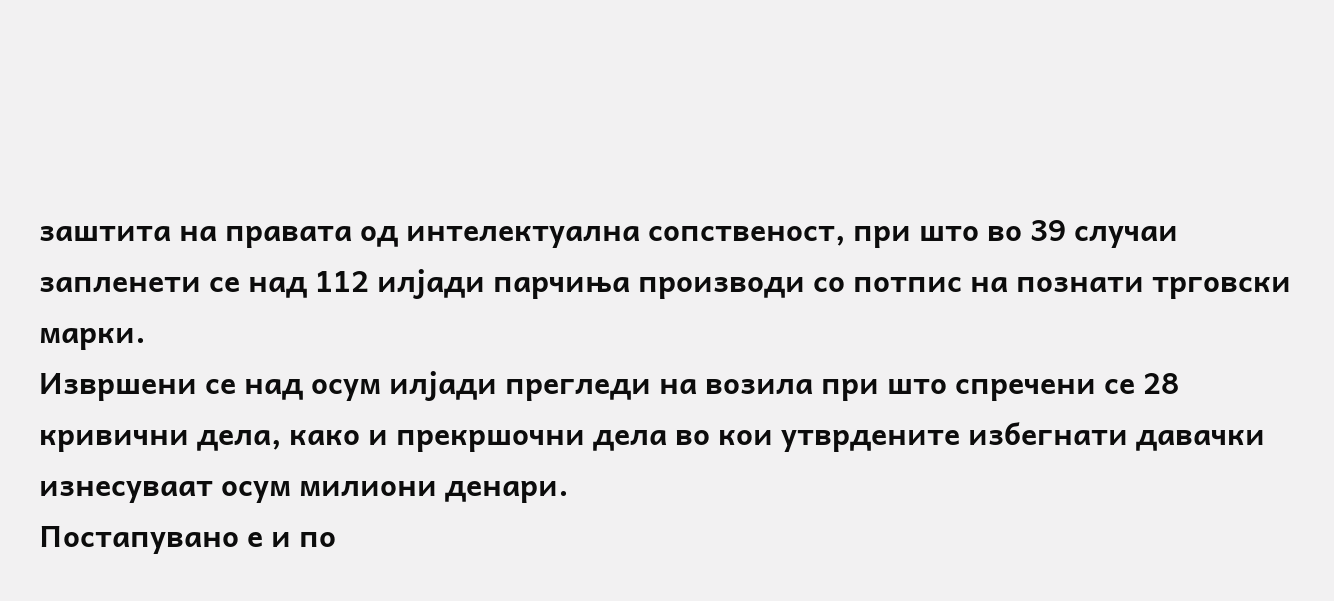заштита на правата од интелектуална сопственост, при што во 39 случаи запленети се над 112 илјади парчиња производи со потпис на познати трговски марки.
Извршени се над осум илјади прегледи на возила при што спречени се 28 кривични дела, како и прекршочни дела во кои утврдените избегнати давачки изнесуваат осум милиони денари.
Постапувано е и по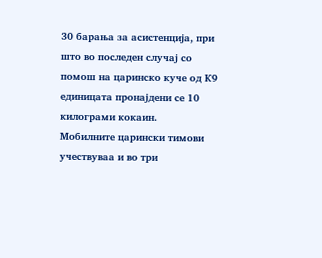30 барања за асистенција, при што во последен случај со помош на царинско куче од К9 единицата пронајдени се 10 килограми кокаин.
Мобилните царински тимови учествуваа и во три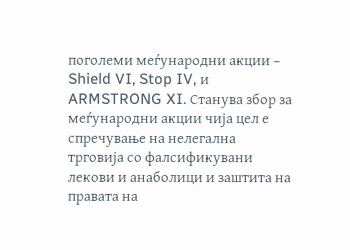поголеми меѓународни акции – Shield VI, Stop IV, и ARMSTRONG XI. Станува збор за меѓународни акции чија цел е спречување на нелегална трговија со фалсификувани лекови и анаболици и заштита на правата на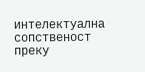интелектуална сопственост преку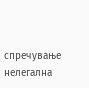спречување нелегална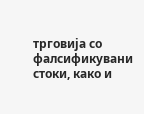трговија со фалсификувани стоки, како и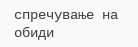спречување на обиди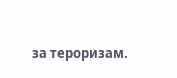за тероризам.